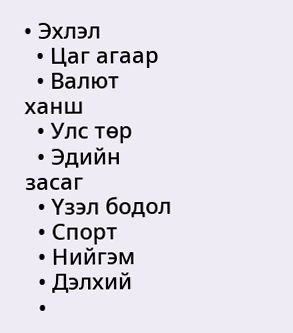• Эхлэл
  • Цаг агаар
  • Валют ханш
  • Улс төр
  • Эдийн засаг
  • Үзэл бодол
  • Спорт
  • Нийгэм
  • Дэлхий
  •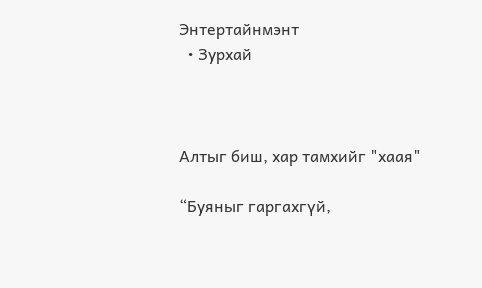Энтертайнмэнт
  • Зурхай



Алтыг биш, хар тамхийг "хаая"

“Буяныг гаргахгүй,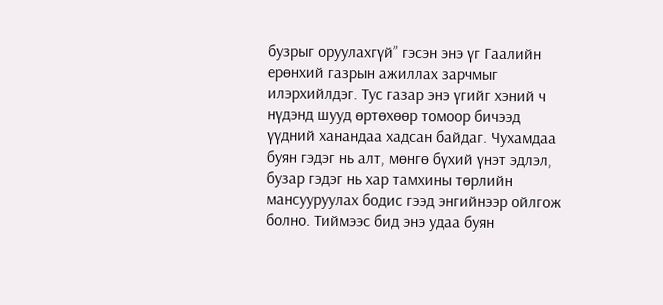бузрыг оруулахгүй” гэсэн энэ үг Гаалийн ерөнхий газрын ажиллах зарчмыг илэрхийлдэг. Тус газар энэ үгийг хэний ч нүдэнд шууд өртөхөөр томоор бичээд үүдний ханандаа хадсан байдаг. Чухамдаа буян гэдэг нь алт, мөнгө бүхий үнэт эдлэл, бузар гэдэг нь хар тамхины төрлийн мансууруулах бодис гээд энгийнээр ойлгож болно. Тиймээс бид энэ удаа буян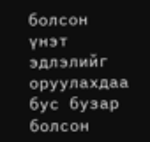болсон үнэт эдлэлийг оруулахдаа бус бузар болсон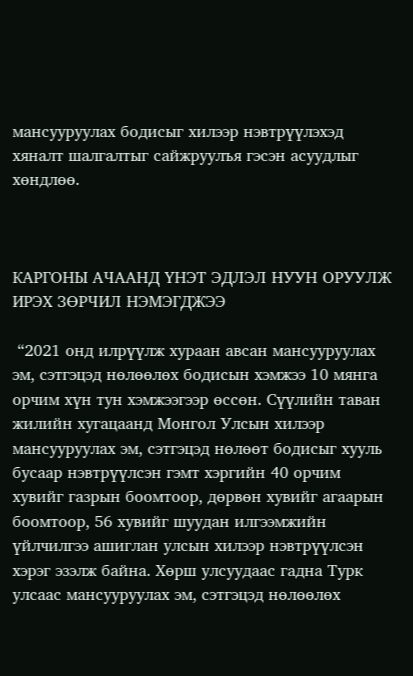мансууруулах бодисыг хилээр нэвтрүүлэхэд хяналт шалгалтыг сайжруулъя гэсэн асуудлыг хөндлөө.



КАРГОНЫ АЧААНД ҮНЭТ ЭДЛЭЛ НУУН ОРУУЛЖ ИРЭХ ЗӨРЧИЛ НЭМЭГДЖЭЭ

 “2021 онд илрүүлж хураан авсан мансууруулах эм, сэтгэцэд нөлөөлөх бодисын хэмжээ 10 мянга орчим хүн тун хэмжээгээр өссөн. Сүүлийн таван жилийн хугацаанд Монгол Улсын хилээр мансууруулах эм, сэтгэцэд нөлөөт бодисыг хууль бусаар нэвтрүүлсэн гэмт хэргийн 40 орчим хувийг газрын боомтоор, дөрвөн хувийг агаарын боомтоор, 56 хувийг шуудан илгээмжийн үйлчилгээ ашиглан улсын хилээр нэвтрүүлсэн хэрэг эзэлж байна. Хөрш улсуудаас гадна Турк улсаас мансууруулах эм, сэтгэцэд нөлөөлөх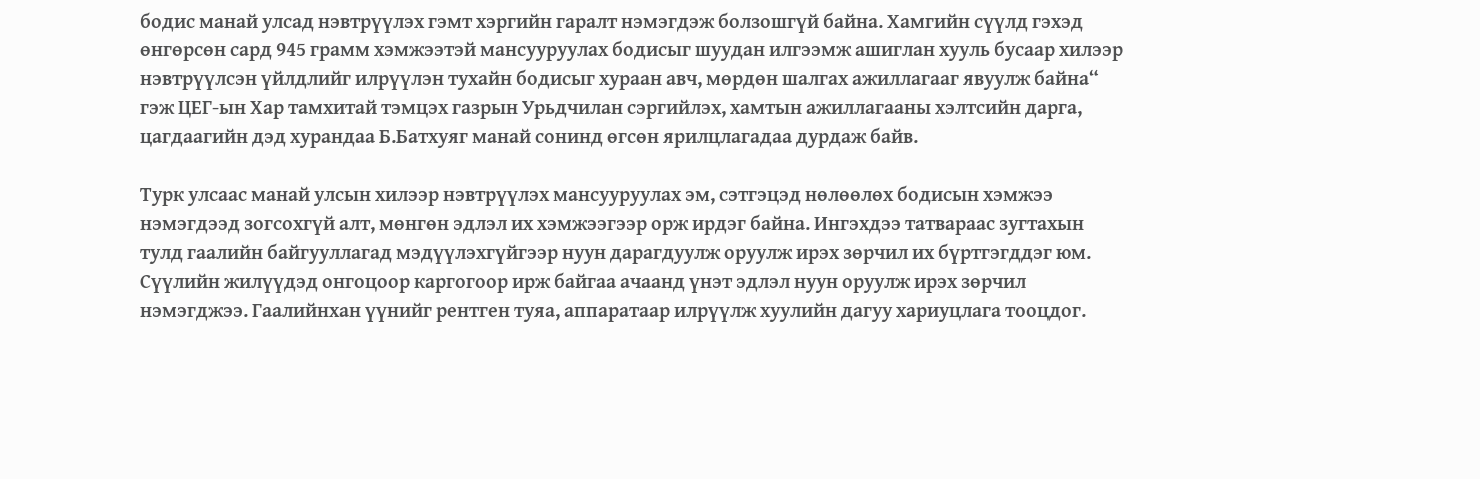бодис манай улсад нэвтрүүлэх гэмт хэргийн гаралт нэмэгдэж болзошгүй байна. Хамгийн сүүлд гэхэд өнгөрсөн сард 945 грамм хэмжээтэй мансууруулах бодисыг шуудан илгээмж ашиглан хууль бусаар хилээр нэвтрүүлсэн үйлдлийг илрүүлэн тухайн бодисыг хураан авч, мөрдөн шалгах ажиллагааг явуулж байна“ гэж ЦЕГ-ын Хар тамхитай тэмцэх газрын Урьдчилан сэргийлэх, хамтын ажиллагааны хэлтсийн дарга, цагдаагийн дэд хурандаа Б.Батхуяг манай сонинд өгсөн ярилцлагадаа дурдаж байв.

Турк улсаас манай улсын хилээр нэвтрүүлэх мансууруулах эм, сэтгэцэд нөлөөлөх бодисын хэмжээ нэмэгдээд зогсохгүй алт, мөнгөн эдлэл их хэмжээгээр орж ирдэг байна. Ингэхдээ татвараас зугтахын тулд гаалийн байгууллагад мэдүүлэхгүйгээр нуун дарагдуулж оруулж ирэх зөрчил их бүртгэгддэг юм. Сүүлийн жилүүдэд онгоцоор каргогоор ирж байгаа ачаанд үнэт эдлэл нуун оруулж ирэх зөрчил нэмэгджээ. Гаалийнхан үүнийг рентген туяа, аппаратаар илрүүлж хуулийн дагуу хариуцлага тооцдог.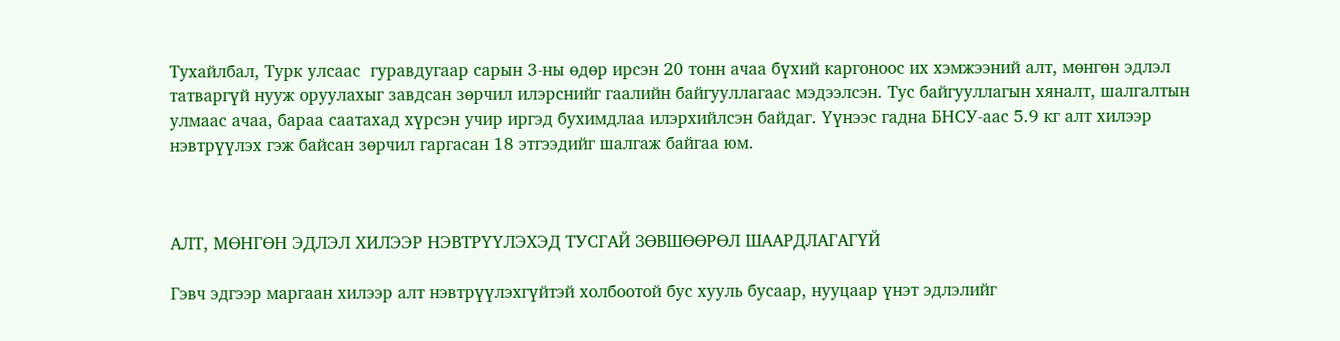Тухайлбал, Турк улсаас  гуравдугаар сарын 3-ны өдөр ирсэн 20 тонн ачаа бүхий каргоноос их хэмжээний алт, мөнгөн эдлэл татваргүй нууж оруулахыг завдсан зөрчил илэрснийг гаалийн байгууллагаас мэдээлсэн. Тус байгууллагын хяналт, шалгалтын улмаас ачаа, бараа саатахад хүрсэн учир иргэд бухимдлаа илэрхийлсэн байдаг. Үүнээс гадна БНСУ-аас 5.9 кг алт хилээр нэвтрүүлэх гэж байсан зөрчил гаргасан 18 этгээдийг шалгаж байгаа юм.



АЛТ, МӨНГӨН ЭДЛЭЛ ХИЛЭЭР НЭВТРҮҮЛЭХЭД ТУСГАЙ ЗӨВШӨӨРӨЛ ШААРДЛАГАГҮЙ

Гэвч эдгээр маргаан хилээр алт нэвтрүүлэхгүйтэй холбоотой бус хууль бусаар, нууцаар үнэт эдлэлийг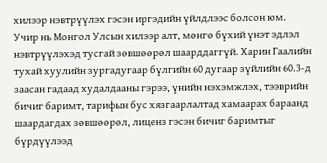хилээр нэвтрүүлэх гэсэн иргэдийн үйлдлээс болсон юм.  Учир нь Монгол Улсын хилээр алт, мөнгө бүхий үнэт эдлэл нэвтрүүлэхэд тусгай зөвшөөрөл шаарддаггүй. Харин Гаалийн тухай хуулийн зургадугаар бүлгийн 60 дугаар зүйлийн 60.3-д заасан гадаад худалдааны гэрээ, үнийн нэхэмжлэх, тээврийн бичиг баримт, тарифын бус хязгаарлалтад хамаарах бараанд шаардагдах зөвшөөрөл, лиценз гэсэн бичиг баримтыг бүрдүүлээд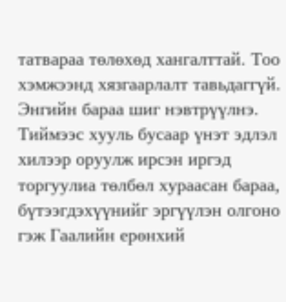татвараа төлөхөд хангалттай. Тоо хэмжээнд хязгаарлалт тавьдаггүй. Энгийн бараа шиг нэвтрүүлнэ. Тиймээс хууль бусаар үнэт эдлэл хилээр оруулж ирсэн иргэд торгуулиа төлбөл хураасан бараа, бүтээгдэхүүнийг эргүүлэн олгоно гэж Гаалийн ерөнхий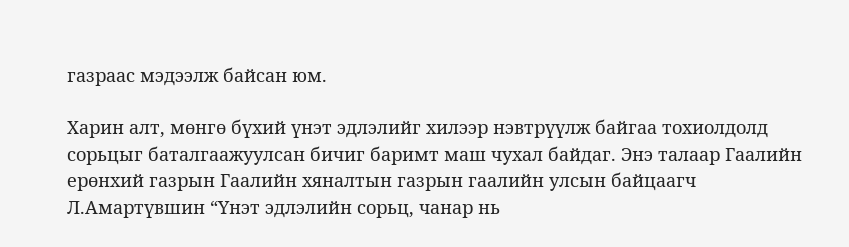газраас мэдээлж байсан юм.

Харин алт, мөнгө бүхий үнэт эдлэлийг хилээр нэвтрүүлж байгаа тохиолдолд сорьцыг баталгаажуулсан бичиг баримт маш чухал байдаг. Энэ талаар Гаалийн ерөнхий газрын Гаалийн хяналтын газрын гаалийн улсын байцаагч Л.Амартүвшин “Үнэт эдлэлийн сорьц, чанар нь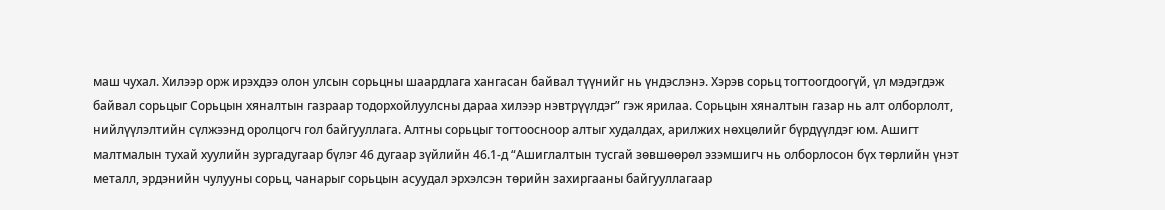маш чухал. Хилээр орж ирэхдээ олон улсын сорьцны шаардлага хангасан байвал түүнийг нь үндэслэнэ. Хэрэв сорьц тогтоогдоогүй, үл мэдэгдэж байвал сорьцыг Сорьцын хяналтын газраар тодорхойлуулсны дараа хилээр нэвтрүүлдэг” гэж ярилаа. Сорьцын хяналтын газар нь алт олборлолт, нийлүүлэлтийн сүлжээнд оролцогч гол байгууллага. Алтны сорьцыг тогтоосноор алтыг худалдах, арилжих нөхцөлийг бүрдүүлдэг юм. Ашигт малтмалын тухай хуулийн зургадугаар бүлэг 46 дугаар зүйлийн 46.1-д “Ашиглалтын тусгай зөвшөөрөл эзэмшигч нь олборлосон бүх төрлийн үнэт металл, эрдэнийн чулууны сорьц, чанарыг сорьцын асуудал эрхэлсэн төрийн захиргааны байгууллагаар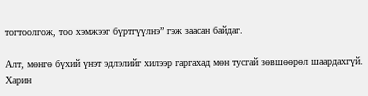тогтоолгож, тоо хэмжээг бүртгүүлнэ” гэж заасан байдаг.

Алт, мөнгө бүхий үнэт эдлэлийг хилээр гаргахад мөн тусгай зөвшөөрөл шаардахгүй. Харин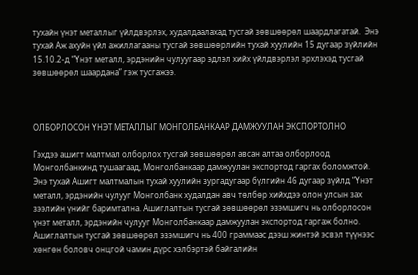тухайн үнэт металлыг үйлдвэрлэх, худалдаалахад тусгай зөвшөөрөл шаардлагатай.  Энэ тухай Аж ахуйн үйл ажиллагааны тусгай зөвшөөрлийн тухай хуулийн 15 дугаар зүйлийн 15.10.2-д “Үнэт металл, эрдэнийн чулуугаар эдлэл хийх үйлдвэрлэл эрхлэхэд тусгай зөвшөөрөл шаардана” гэж тусгажээ.



ОЛБОРЛОСОН ҮНЭТ МЕТАЛЛЫГ МОНГОЛБАНКААР ДАМЖУУЛАН ЭКСПОРТОЛНО

Гэхдээ ашигт малтмал олборлох тусгай зөвшөөрөл авсан алтаа олборлоод Монголбанкинд тушаагаад, Монголбанкаар дамжуулан экспортод гаргах боломжтой.  Энэ тухай Ашигт малтмалын тухай хуулийн зургадугаар бүлгийн 46 дугаар зүйлд “Үнэт металл, эрдэнийн чулууг Монголбанк худалдан авч төлбөр хийхдээ олон улсын зах зээлийн үнийг баримтална. Ашиглалтын тусгай зөвшөөрөл эзэмшигч нь олборлосон үнэт металл, эрдэнийн чулууг Монголбанкаар дамжуулан экспортод гаргаж болно. Ашиглалтын тусгай зөвшөөрөл эзэмшигч нь 400 граммаас дээш жинтэй эсвэл түүнээс хөнгөн боловч онцгой чамин дүрс хэлбэртэй байгалийн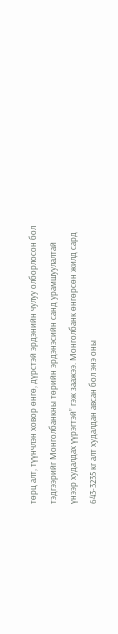төрц алт, түүнчлэн ховор өнгө, дүрстэй эрдэнийн чулуу олборлосон бол тэдгээрийг Монголбанкны төрийн эрдэнэсийн санд урамшуулалтай үнээр худалдах үүрэгтэй” гэж заажээ. Монголбанк өнгөрсөн жилд сард 643-3235 кг алт худалдан авсан бол энэ оны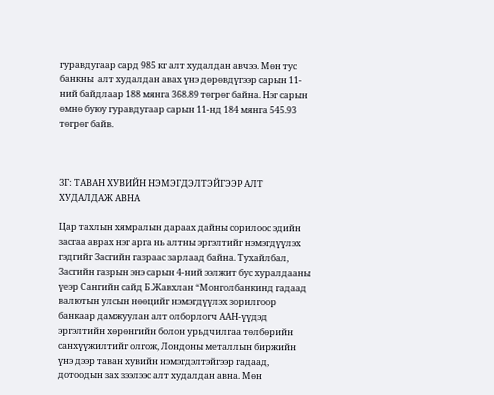гуравдугаар сард 985 кг алт худалдан авчээ. Мөн тус банкны  алт худалдан авах үнэ дөрөвдүгээр сарын 11-ний байдлаар 188 мянга 368.89 төгрөг байна. Нэг сарын өмнө буюу гуравдугаар сарын 11-нд 184 мянга 545.93 төгрөг байв.



ЗГ: ТАВАН ХУВИЙН НЭМЭГДЭЛТЭЙГЭЭР АЛТ ХУДАЛДАЖ АВНА

Цар тахлын хямралын дараах дайны сорилоос эдийн засгаа аврах нэг арга нь алтны эргэлтийг нэмэгдүүлэх гэдгийг Засгийн газраас зарлаад байна. Тухайлбал, Засгийн газрын энэ сарын 4-ний ээлжит бус хуралдааны үеэр Сангийн сайд Б.Жавхлан “Монголбанкинд гадаад валютын улсын нөөцийг нэмэгдүүлэх зорилгоор банкаар дамжуулан алт олборлогч ААН-үүдэд эргэлтийн хөрөнгийн болон урьдчилгаа төлбөрийн санхүүжилтийг олгож, Лондоны металлын биржийн үнэ дээр таван хувийн нэмэгдэлтэйгээр гадаад, дотоодын зах зээлээс алт худалдан авна. Мөн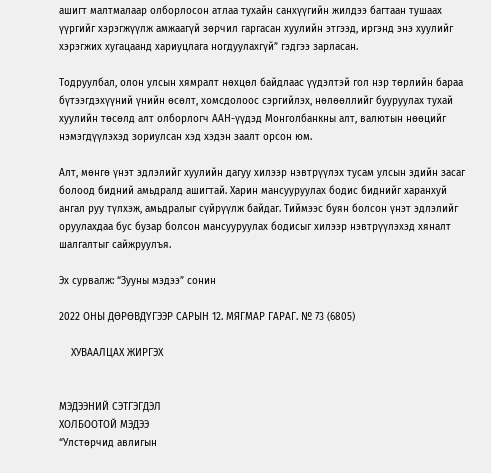ашигт малтмалаар олборлосон атлаа тухайн санхүүгийн жилдээ багтаан тушаах үүргийг хэрэгжүүлж амжаагүй зөрчил гаргасан хуулийн этгээд, иргэнд энэ хуулийг хэрэгжих хугацаанд хариуцлага ногдуулахгүй” гэдгээ зарласан.

Тодруулбал, олон улсын хямралт нөхцөл байдлаас үүдэлтэй гол нэр төрлийн бараа бүтээгдэхүүний үнийн өсөлт, хомсдолоос сэргийлэх, нөлөөллийг бууруулах тухай хуулийн төсөлд алт олборлогч ААН-үүдэд Монголбанкны алт, валютын нөөцийг нэмэгдүүлэхэд зориулсан хэд хэдэн заалт орсон юм.

Алт, мөнгө үнэт эдлэлийг хуулийн дагуу хилээр нэвтрүүлэх тусам улсын эдийн засаг болоод бидний амьдралд ашигтай. Харин мансууруулах бодис биднийг харанхуй ангал руу түлхэж, амьдралыг сүйрүүлж байдаг. Тиймээс буян болсон үнэт эдлэлийг оруулахдаа бус бузар болсон мансууруулах бодисыг хилээр нэвтрүүлэхэд хяналт шалгалтыг сайжруулъя.

Эх сурвалж: “Зууны мэдээ” сонин

2022 ОНЫ ДӨРӨВДҮГЭЭР САРЫН 12. МЯГМАР ГАРАГ. № 73 (6805)

    ХУВААЛЦАХ ЖИРГЭХ


МЭДЭЭНИЙ СЭТГЭГДЭЛ
ХОЛБООТОЙ МЭДЭЭ
“Улстөрчид авлигын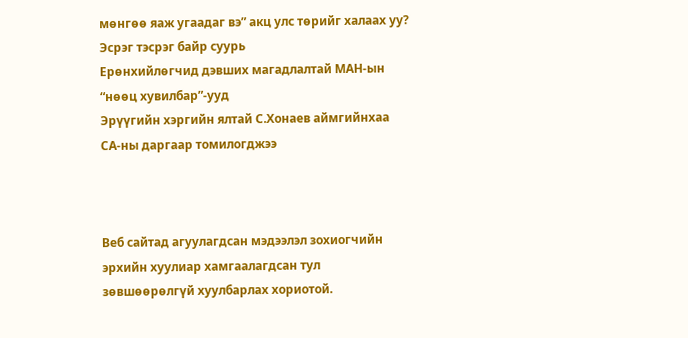мөнгөө яаж угаадаг вэ” акц улс төрийг халаах уу?
Эсрэг тэсрэг байр суурь
Ерөнхийлөгчид дэвших магадлалтай МАН-ын “нөөц хувилбар”-ууд
Эрүүгийн хэргийн ялтай С.Хонаев аймгийнхаа СА-ны даргаар томилогджээ



Веб сайтад агуулагдсан мэдээлэл зохиогчийн эрхийн хуулиар хамгаалагдсан тул зөвшөөрөлгүй хуулбарлах хориотой.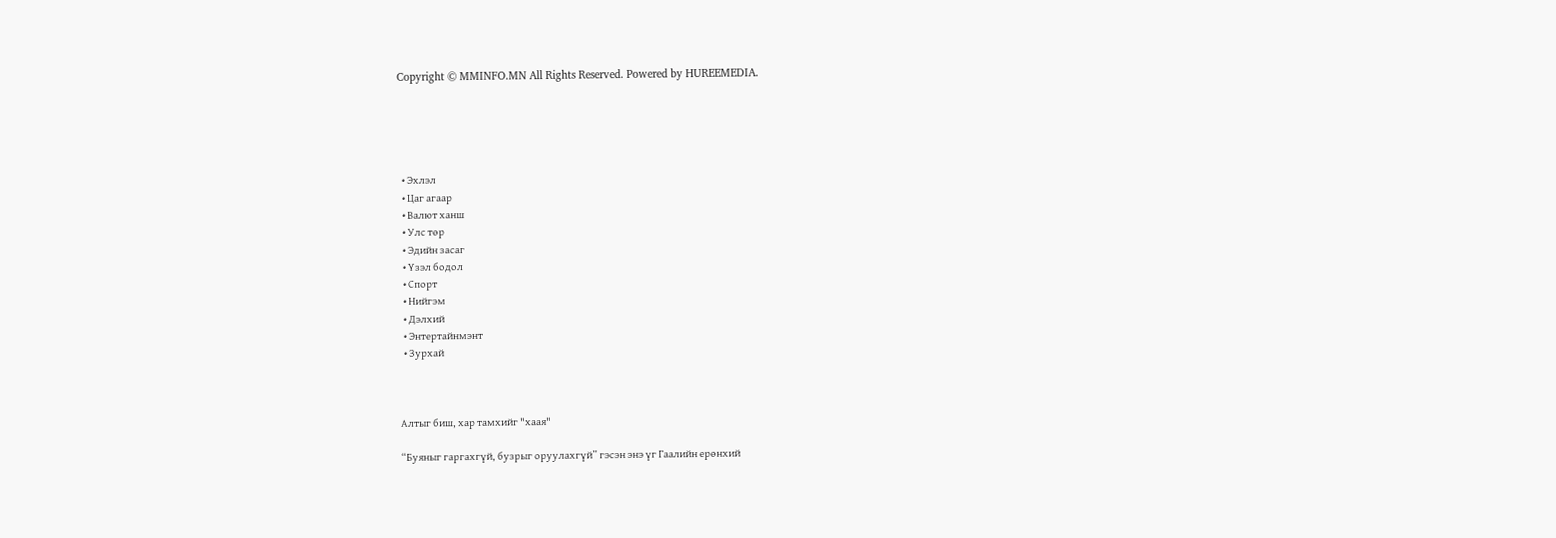Copyright © MMINFO.MN All Rights Reserved. Powered by HUREEMEDIA.





  • Эхлэл
  • Цаг агаар
  • Валют ханш
  • Улс төр
  • Эдийн засаг
  • Үзэл бодол
  • Спорт
  • Нийгэм
  • Дэлхий
  • Энтертайнмэнт
  • Зурхай



Алтыг биш, хар тамхийг "хаая"

“Буяныг гаргахгүй, бузрыг оруулахгүй” гэсэн энэ үг Гаалийн ерөнхий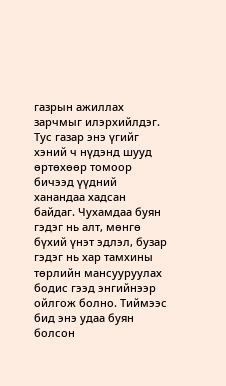газрын ажиллах зарчмыг илэрхийлдэг. Тус газар энэ үгийг хэний ч нүдэнд шууд өртөхөөр томоор бичээд үүдний ханандаа хадсан байдаг. Чухамдаа буян гэдэг нь алт, мөнгө бүхий үнэт эдлэл, бузар гэдэг нь хар тамхины төрлийн мансууруулах бодис гээд энгийнээр ойлгож болно. Тиймээс бид энэ удаа буян болсон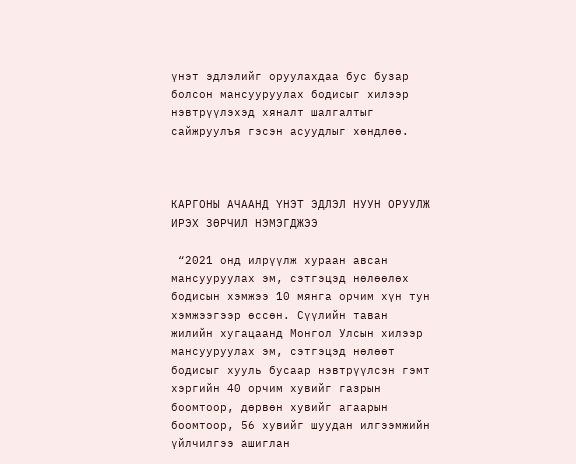үнэт эдлэлийг оруулахдаа бус бузар болсон мансууруулах бодисыг хилээр нэвтрүүлэхэд хяналт шалгалтыг сайжруулъя гэсэн асуудлыг хөндлөө.



КАРГОНЫ АЧААНД ҮНЭТ ЭДЛЭЛ НУУН ОРУУЛЖ ИРЭХ ЗӨРЧИЛ НЭМЭГДЖЭЭ

 “2021 онд илрүүлж хураан авсан мансууруулах эм, сэтгэцэд нөлөөлөх бодисын хэмжээ 10 мянга орчим хүн тун хэмжээгээр өссөн. Сүүлийн таван жилийн хугацаанд Монгол Улсын хилээр мансууруулах эм, сэтгэцэд нөлөөт бодисыг хууль бусаар нэвтрүүлсэн гэмт хэргийн 40 орчим хувийг газрын боомтоор, дөрвөн хувийг агаарын боомтоор, 56 хувийг шуудан илгээмжийн үйлчилгээ ашиглан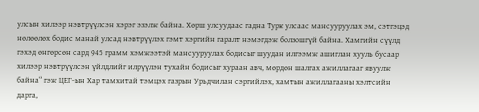улсын хилээр нэвтрүүлсэн хэрэг эзэлж байна. Хөрш улсуудаас гадна Турк улсаас мансууруулах эм, сэтгэцэд нөлөөлөх бодис манай улсад нэвтрүүлэх гэмт хэргийн гаралт нэмэгдэж болзошгүй байна. Хамгийн сүүлд гэхэд өнгөрсөн сард 945 грамм хэмжээтэй мансууруулах бодисыг шуудан илгээмж ашиглан хууль бусаар хилээр нэвтрүүлсэн үйлдлийг илрүүлэн тухайн бодисыг хураан авч, мөрдөн шалгах ажиллагааг явуулж байна“ гэж ЦЕГ-ын Хар тамхитай тэмцэх газрын Урьдчилан сэргийлэх, хамтын ажиллагааны хэлтсийн дарга,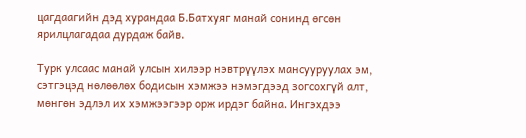цагдаагийн дэд хурандаа Б.Батхуяг манай сонинд өгсөн ярилцлагадаа дурдаж байв.

Турк улсаас манай улсын хилээр нэвтрүүлэх мансууруулах эм, сэтгэцэд нөлөөлөх бодисын хэмжээ нэмэгдээд зогсохгүй алт, мөнгөн эдлэл их хэмжээгээр орж ирдэг байна. Ингэхдээ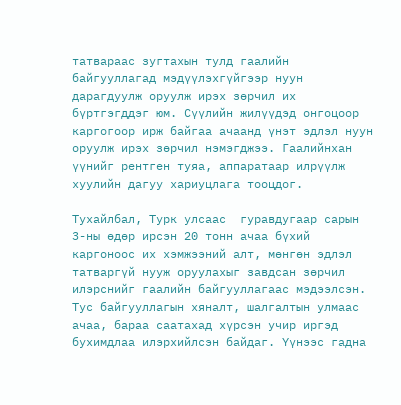татвараас зугтахын тулд гаалийн байгууллагад мэдүүлэхгүйгээр нуун дарагдуулж оруулж ирэх зөрчил их бүртгэгддэг юм. Сүүлийн жилүүдэд онгоцоор каргогоор ирж байгаа ачаанд үнэт эдлэл нуун оруулж ирэх зөрчил нэмэгджээ. Гаалийнхан үүнийг рентген туяа, аппаратаар илрүүлж хуулийн дагуу хариуцлага тооцдог.

Тухайлбал, Турк улсаас  гуравдугаар сарын 3-ны өдөр ирсэн 20 тонн ачаа бүхий каргоноос их хэмжээний алт, мөнгөн эдлэл татваргүй нууж оруулахыг завдсан зөрчил илэрснийг гаалийн байгууллагаас мэдээлсэн. Тус байгууллагын хяналт, шалгалтын улмаас ачаа, бараа саатахад хүрсэн учир иргэд бухимдлаа илэрхийлсэн байдаг. Үүнээс гадна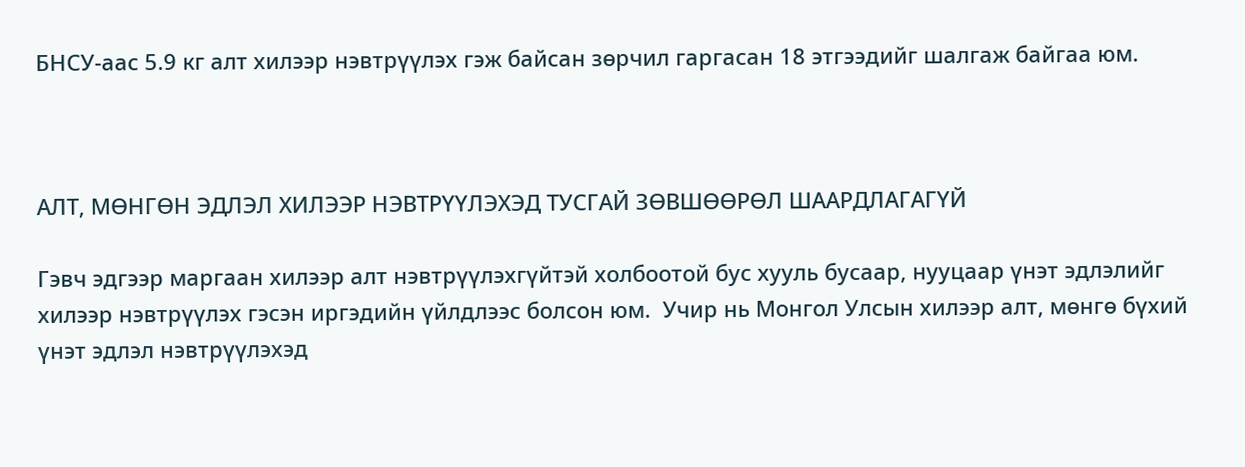БНСУ-аас 5.9 кг алт хилээр нэвтрүүлэх гэж байсан зөрчил гаргасан 18 этгээдийг шалгаж байгаа юм.



АЛТ, МӨНГӨН ЭДЛЭЛ ХИЛЭЭР НЭВТРҮҮЛЭХЭД ТУСГАЙ ЗӨВШӨӨРӨЛ ШААРДЛАГАГҮЙ

Гэвч эдгээр маргаан хилээр алт нэвтрүүлэхгүйтэй холбоотой бус хууль бусаар, нууцаар үнэт эдлэлийг хилээр нэвтрүүлэх гэсэн иргэдийн үйлдлээс болсон юм.  Учир нь Монгол Улсын хилээр алт, мөнгө бүхий үнэт эдлэл нэвтрүүлэхэд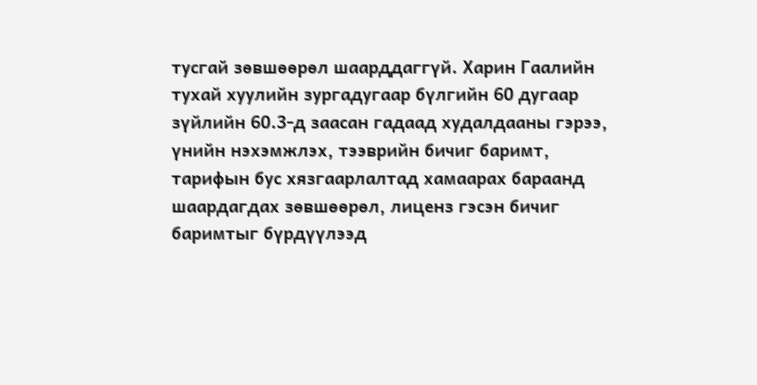тусгай зөвшөөрөл шаарддаггүй. Харин Гаалийн тухай хуулийн зургадугаар бүлгийн 60 дугаар зүйлийн 60.3-д заасан гадаад худалдааны гэрээ, үнийн нэхэмжлэх, тээврийн бичиг баримт, тарифын бус хязгаарлалтад хамаарах бараанд шаардагдах зөвшөөрөл, лиценз гэсэн бичиг баримтыг бүрдүүлээд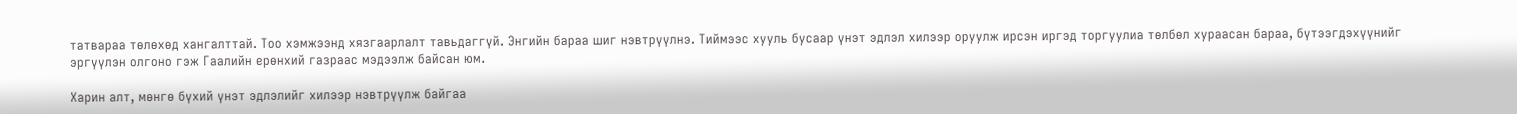татвараа төлөхөд хангалттай. Тоо хэмжээнд хязгаарлалт тавьдаггүй. Энгийн бараа шиг нэвтрүүлнэ. Тиймээс хууль бусаар үнэт эдлэл хилээр оруулж ирсэн иргэд торгуулиа төлбөл хураасан бараа, бүтээгдэхүүнийг эргүүлэн олгоно гэж Гаалийн ерөнхий газраас мэдээлж байсан юм.

Харин алт, мөнгө бүхий үнэт эдлэлийг хилээр нэвтрүүлж байгаа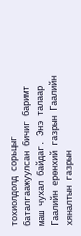тохиолдолд сорьцыг баталгаажуулсан бичиг баримт маш чухал байдаг. Энэ талаар Гаалийн ерөнхий газрын Гаалийн хяналтын газрын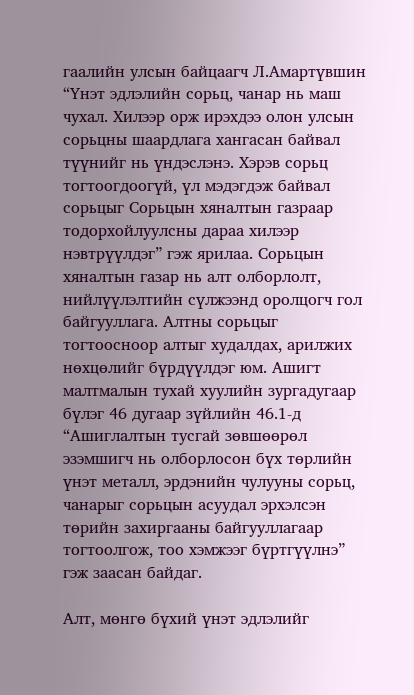гаалийн улсын байцаагч Л.Амартүвшин “Үнэт эдлэлийн сорьц, чанар нь маш чухал. Хилээр орж ирэхдээ олон улсын сорьцны шаардлага хангасан байвал түүнийг нь үндэслэнэ. Хэрэв сорьц тогтоогдоогүй, үл мэдэгдэж байвал сорьцыг Сорьцын хяналтын газраар тодорхойлуулсны дараа хилээр нэвтрүүлдэг” гэж ярилаа. Сорьцын хяналтын газар нь алт олборлолт, нийлүүлэлтийн сүлжээнд оролцогч гол байгууллага. Алтны сорьцыг тогтоосноор алтыг худалдах, арилжих нөхцөлийг бүрдүүлдэг юм. Ашигт малтмалын тухай хуулийн зургадугаар бүлэг 46 дугаар зүйлийн 46.1-д “Ашиглалтын тусгай зөвшөөрөл эзэмшигч нь олборлосон бүх төрлийн үнэт металл, эрдэнийн чулууны сорьц, чанарыг сорьцын асуудал эрхэлсэн төрийн захиргааны байгууллагаар тогтоолгож, тоо хэмжээг бүртгүүлнэ” гэж заасан байдаг.

Алт, мөнгө бүхий үнэт эдлэлийг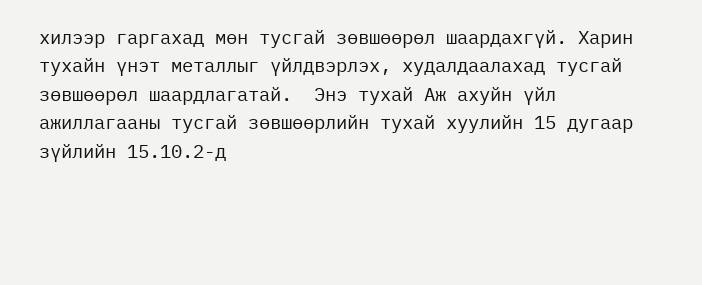хилээр гаргахад мөн тусгай зөвшөөрөл шаардахгүй. Харин тухайн үнэт металлыг үйлдвэрлэх, худалдаалахад тусгай зөвшөөрөл шаардлагатай.  Энэ тухай Аж ахуйн үйл ажиллагааны тусгай зөвшөөрлийн тухай хуулийн 15 дугаар зүйлийн 15.10.2-д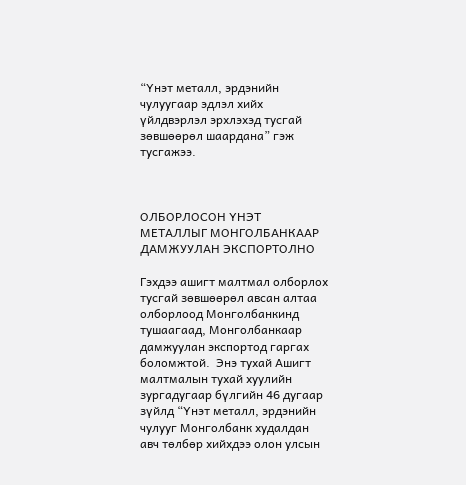“Үнэт металл, эрдэнийн чулуугаар эдлэл хийх үйлдвэрлэл эрхлэхэд тусгай зөвшөөрөл шаардана” гэж тусгажээ.



ОЛБОРЛОСОН ҮНЭТ МЕТАЛЛЫГ МОНГОЛБАНКААР ДАМЖУУЛАН ЭКСПОРТОЛНО

Гэхдээ ашигт малтмал олборлох тусгай зөвшөөрөл авсан алтаа олборлоод Монголбанкинд тушаагаад, Монголбанкаар дамжуулан экспортод гаргах боломжтой.  Энэ тухай Ашигт малтмалын тухай хуулийн зургадугаар бүлгийн 46 дугаар зүйлд “Үнэт металл, эрдэнийн чулууг Монголбанк худалдан авч төлбөр хийхдээ олон улсын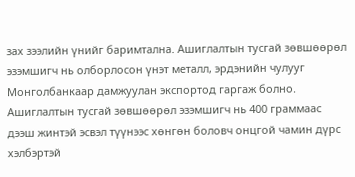зах зээлийн үнийг баримтална. Ашиглалтын тусгай зөвшөөрөл эзэмшигч нь олборлосон үнэт металл, эрдэнийн чулууг Монголбанкаар дамжуулан экспортод гаргаж болно. Ашиглалтын тусгай зөвшөөрөл эзэмшигч нь 400 граммаас дээш жинтэй эсвэл түүнээс хөнгөн боловч онцгой чамин дүрс хэлбэртэй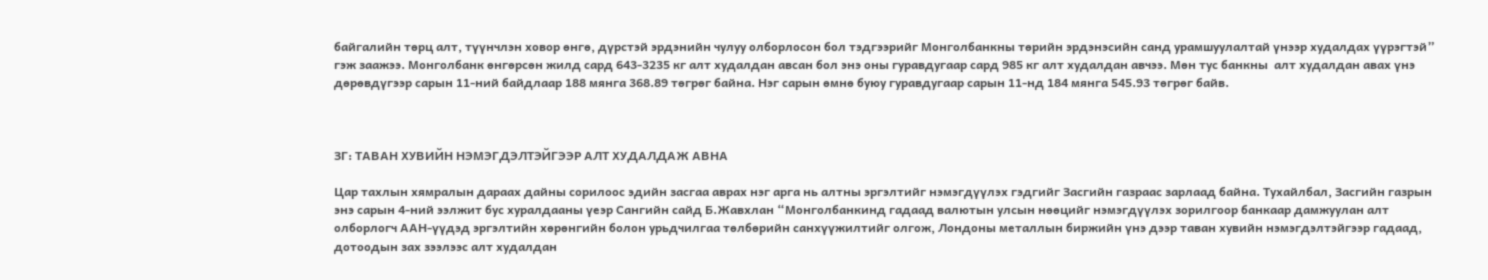байгалийн төрц алт, түүнчлэн ховор өнгө, дүрстэй эрдэнийн чулуу олборлосон бол тэдгээрийг Монголбанкны төрийн эрдэнэсийн санд урамшуулалтай үнээр худалдах үүрэгтэй” гэж заажээ. Монголбанк өнгөрсөн жилд сард 643-3235 кг алт худалдан авсан бол энэ оны гуравдугаар сард 985 кг алт худалдан авчээ. Мөн тус банкны  алт худалдан авах үнэ дөрөвдүгээр сарын 11-ний байдлаар 188 мянга 368.89 төгрөг байна. Нэг сарын өмнө буюу гуравдугаар сарын 11-нд 184 мянга 545.93 төгрөг байв.



ЗГ: ТАВАН ХУВИЙН НЭМЭГДЭЛТЭЙГЭЭР АЛТ ХУДАЛДАЖ АВНА

Цар тахлын хямралын дараах дайны сорилоос эдийн засгаа аврах нэг арга нь алтны эргэлтийг нэмэгдүүлэх гэдгийг Засгийн газраас зарлаад байна. Тухайлбал, Засгийн газрын энэ сарын 4-ний ээлжит бус хуралдааны үеэр Сангийн сайд Б.Жавхлан “Монголбанкинд гадаад валютын улсын нөөцийг нэмэгдүүлэх зорилгоор банкаар дамжуулан алт олборлогч ААН-үүдэд эргэлтийн хөрөнгийн болон урьдчилгаа төлбөрийн санхүүжилтийг олгож, Лондоны металлын биржийн үнэ дээр таван хувийн нэмэгдэлтэйгээр гадаад, дотоодын зах зээлээс алт худалдан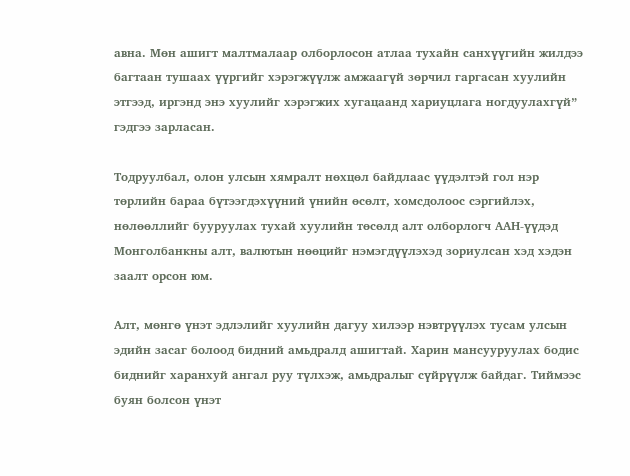авна. Мөн ашигт малтмалаар олборлосон атлаа тухайн санхүүгийн жилдээ багтаан тушаах үүргийг хэрэгжүүлж амжаагүй зөрчил гаргасан хуулийн этгээд, иргэнд энэ хуулийг хэрэгжих хугацаанд хариуцлага ногдуулахгүй” гэдгээ зарласан.

Тодруулбал, олон улсын хямралт нөхцөл байдлаас үүдэлтэй гол нэр төрлийн бараа бүтээгдэхүүний үнийн өсөлт, хомсдолоос сэргийлэх, нөлөөллийг бууруулах тухай хуулийн төсөлд алт олборлогч ААН-үүдэд Монголбанкны алт, валютын нөөцийг нэмэгдүүлэхэд зориулсан хэд хэдэн заалт орсон юм.

Алт, мөнгө үнэт эдлэлийг хуулийн дагуу хилээр нэвтрүүлэх тусам улсын эдийн засаг болоод бидний амьдралд ашигтай. Харин мансууруулах бодис биднийг харанхуй ангал руу түлхэж, амьдралыг сүйрүүлж байдаг. Тиймээс буян болсон үнэт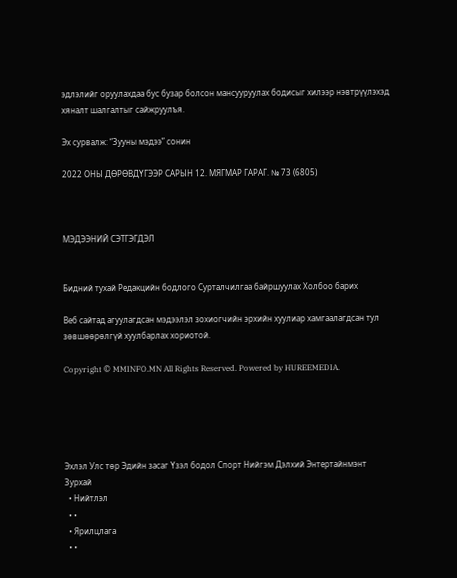эдлэлийг оруулахдаа бус бузар болсон мансууруулах бодисыг хилээр нэвтрүүлэхэд хяналт шалгалтыг сайжруулъя.

Эх сурвалж: “Зууны мэдээ” сонин

2022 ОНЫ ДӨРӨВДҮГЭЭР САРЫН 12. МЯГМАР ГАРАГ. № 73 (6805)



МЭДЭЭНИЙ СЭТГЭГДЭЛ


Бидний тухай Редакцийн бодлого Сурталчилгаа байршуулах Холбоо барих

Веб сайтад агуулагдсан мэдээлэл зохиогчийн эрхийн хуулиар хамгаалагдсан тул зөвшөөрөлгүй хуулбарлах хориотой.

Copyright © MMINFO.MN All Rights Reserved. Powered by HUREEMEDIA.





Эхлэл Улс төр Эдийн засаг Үзэл бодол Спорт Нийгэм Дэлхий Энтертайнмэнт Зурхай
  • Нийтлэл
  • •
  • Ярилцлага
  • •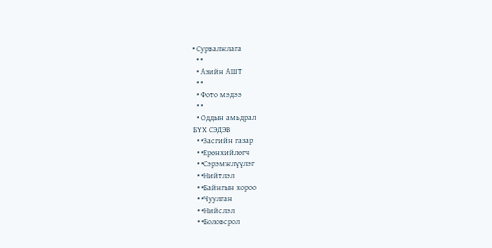• Сурвалжлага
  • •
  • Азийн АШТ
  • •
  • Фото мэдээ
  • •
  • Оддын амьдрал
БҮХ СЭДЭВ
  • •Засгийн газар
  • •Ерөнхийлөгч
  • •Сэрэмжлүүлэг
  • •Нийтлэл
  • •Байнгын хороо
  • •Чуулган
  • •Нийслэл
  • •Боловсрол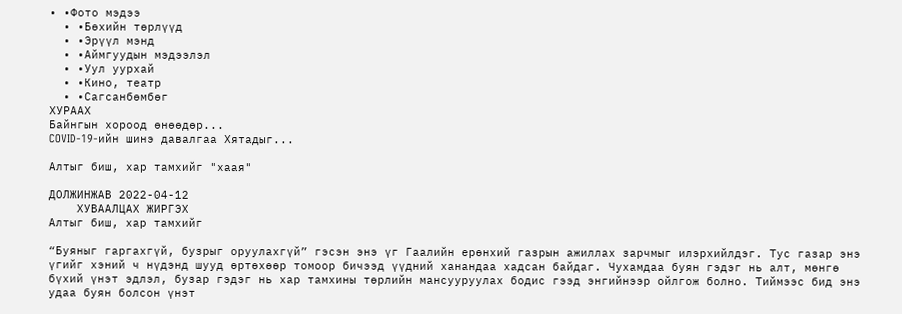• •Фото мэдээ
  • •Бөхийн төрлүүд
  • •Эрүүл мэнд
  • •Аймгуудын мэдээлэл
  • •Уул уурхай
  • •Кино, театр
  • •Сагсанбөмбөг
ХУРААХ
Байнгын хороод өнөөдөр...
COVID-19-ийн шинэ давалгаа Хятадыг...

Алтыг биш, хар тамхийг "хаая"

ДОЛЖИНЖАВ 2022-04-12
    ХУВААЛЦАХ ЖИРГЭХ
Алтыг биш, хар тамхийг

“Буяныг гаргахгүй, бузрыг оруулахгүй” гэсэн энэ үг Гаалийн ерөнхий газрын ажиллах зарчмыг илэрхийлдэг. Тус газар энэ үгийг хэний ч нүдэнд шууд өртөхөөр томоор бичээд үүдний ханандаа хадсан байдаг. Чухамдаа буян гэдэг нь алт, мөнгө бүхий үнэт эдлэл, бузар гэдэг нь хар тамхины төрлийн мансууруулах бодис гээд энгийнээр ойлгож болно. Тиймээс бид энэ удаа буян болсон үнэт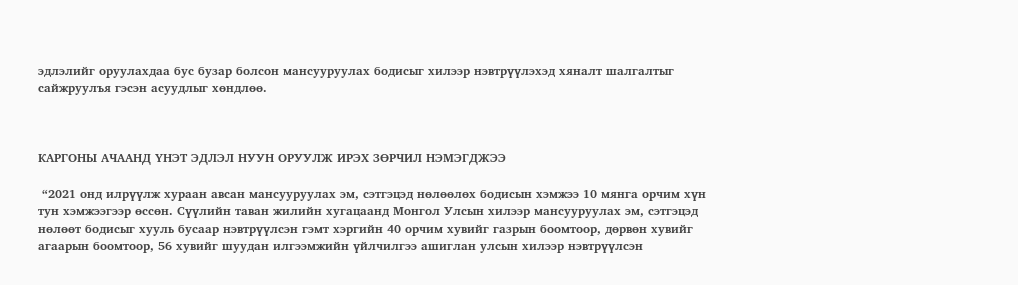эдлэлийг оруулахдаа бус бузар болсон мансууруулах бодисыг хилээр нэвтрүүлэхэд хяналт шалгалтыг сайжруулъя гэсэн асуудлыг хөндлөө.



КАРГОНЫ АЧААНД ҮНЭТ ЭДЛЭЛ НУУН ОРУУЛЖ ИРЭХ ЗӨРЧИЛ НЭМЭГДЖЭЭ

 “2021 онд илрүүлж хураан авсан мансууруулах эм, сэтгэцэд нөлөөлөх бодисын хэмжээ 10 мянга орчим хүн тун хэмжээгээр өссөн. Сүүлийн таван жилийн хугацаанд Монгол Улсын хилээр мансууруулах эм, сэтгэцэд нөлөөт бодисыг хууль бусаар нэвтрүүлсэн гэмт хэргийн 40 орчим хувийг газрын боомтоор, дөрвөн хувийг агаарын боомтоор, 56 хувийг шуудан илгээмжийн үйлчилгээ ашиглан улсын хилээр нэвтрүүлсэн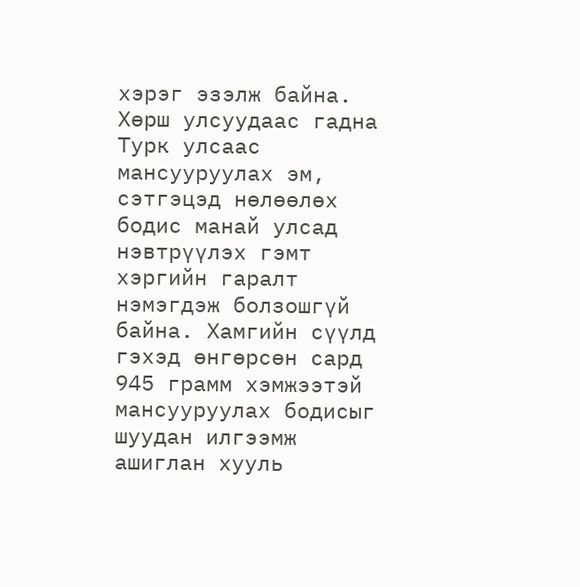хэрэг эзэлж байна. Хөрш улсуудаас гадна Турк улсаас мансууруулах эм, сэтгэцэд нөлөөлөх бодис манай улсад нэвтрүүлэх гэмт хэргийн гаралт нэмэгдэж болзошгүй байна. Хамгийн сүүлд гэхэд өнгөрсөн сард 945 грамм хэмжээтэй мансууруулах бодисыг шуудан илгээмж ашиглан хууль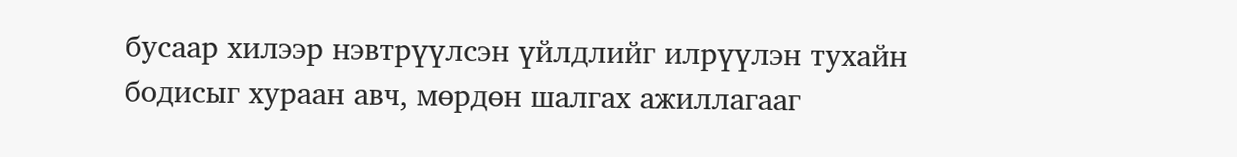бусаар хилээр нэвтрүүлсэн үйлдлийг илрүүлэн тухайн бодисыг хураан авч, мөрдөн шалгах ажиллагааг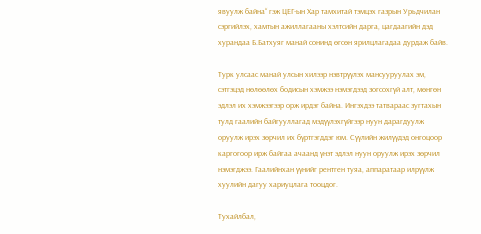явуулж байна“ гэж ЦЕГ-ын Хар тамхитай тэмцэх газрын Урьдчилан сэргийлэх, хамтын ажиллагааны хэлтсийн дарга, цагдаагийн дэд хурандаа Б.Батхуяг манай сонинд өгсөн ярилцлагадаа дурдаж байв.

Турк улсаас манай улсын хилээр нэвтрүүлэх мансууруулах эм, сэтгэцэд нөлөөлөх бодисын хэмжээ нэмэгдээд зогсохгүй алт, мөнгөн эдлэл их хэмжээгээр орж ирдэг байна. Ингэхдээ татвараас зугтахын тулд гаалийн байгууллагад мэдүүлэхгүйгээр нуун дарагдуулж оруулж ирэх зөрчил их бүртгэгддэг юм. Сүүлийн жилүүдэд онгоцоор каргогоор ирж байгаа ачаанд үнэт эдлэл нуун оруулж ирэх зөрчил нэмэгджээ. Гаалийнхан үүнийг рентген туяа, аппаратаар илрүүлж хуулийн дагуу хариуцлага тооцдог.

Тухайлбал,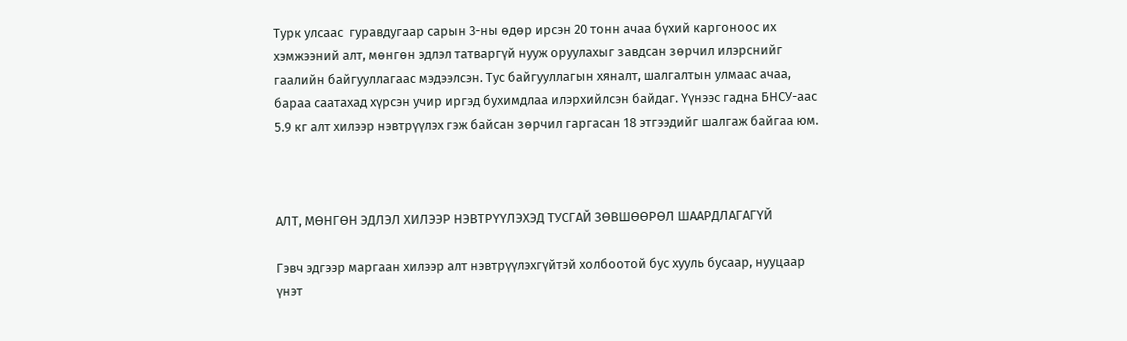Турк улсаас  гуравдугаар сарын 3-ны өдөр ирсэн 20 тонн ачаа бүхий каргоноос их хэмжээний алт, мөнгөн эдлэл татваргүй нууж оруулахыг завдсан зөрчил илэрснийг гаалийн байгууллагаас мэдээлсэн. Тус байгууллагын хяналт, шалгалтын улмаас ачаа, бараа саатахад хүрсэн учир иргэд бухимдлаа илэрхийлсэн байдаг. Үүнээс гадна БНСУ-аас 5.9 кг алт хилээр нэвтрүүлэх гэж байсан зөрчил гаргасан 18 этгээдийг шалгаж байгаа юм.



АЛТ, МӨНГӨН ЭДЛЭЛ ХИЛЭЭР НЭВТРҮҮЛЭХЭД ТУСГАЙ ЗӨВШӨӨРӨЛ ШААРДЛАГАГҮЙ

Гэвч эдгээр маргаан хилээр алт нэвтрүүлэхгүйтэй холбоотой бус хууль бусаар, нууцаар үнэт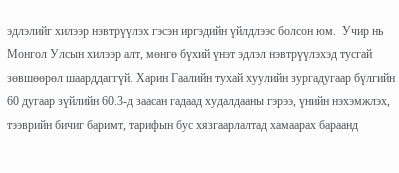эдлэлийг хилээр нэвтрүүлэх гэсэн иргэдийн үйлдлээс болсон юм.  Учир нь Монгол Улсын хилээр алт, мөнгө бүхий үнэт эдлэл нэвтрүүлэхэд тусгай зөвшөөрөл шаарддаггүй. Харин Гаалийн тухай хуулийн зургадугаар бүлгийн 60 дугаар зүйлийн 60.3-д заасан гадаад худалдааны гэрээ, үнийн нэхэмжлэх, тээврийн бичиг баримт, тарифын бус хязгаарлалтад хамаарах бараанд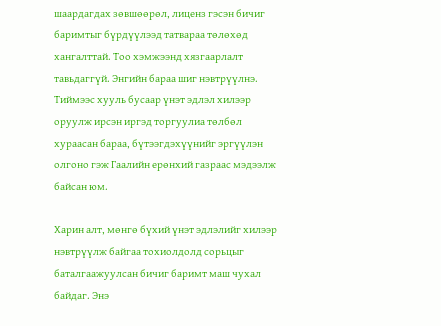шаардагдах зөвшөөрөл, лиценз гэсэн бичиг баримтыг бүрдүүлээд татвараа төлөхөд хангалттай. Тоо хэмжээнд хязгаарлалт тавьдаггүй. Энгийн бараа шиг нэвтрүүлнэ. Тиймээс хууль бусаар үнэт эдлэл хилээр оруулж ирсэн иргэд торгуулиа төлбөл хураасан бараа, бүтээгдэхүүнийг эргүүлэн олгоно гэж Гаалийн ерөнхий газраас мэдээлж байсан юм.

Харин алт, мөнгө бүхий үнэт эдлэлийг хилээр нэвтрүүлж байгаа тохиолдолд сорьцыг баталгаажуулсан бичиг баримт маш чухал байдаг. Энэ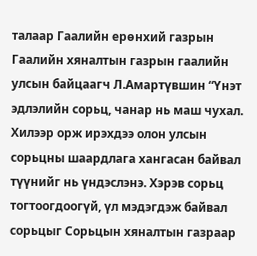талаар Гаалийн ерөнхий газрын Гаалийн хяналтын газрын гаалийн улсын байцаагч Л.Амартүвшин “Үнэт эдлэлийн сорьц, чанар нь маш чухал. Хилээр орж ирэхдээ олон улсын сорьцны шаардлага хангасан байвал түүнийг нь үндэслэнэ. Хэрэв сорьц тогтоогдоогүй, үл мэдэгдэж байвал сорьцыг Сорьцын хяналтын газраар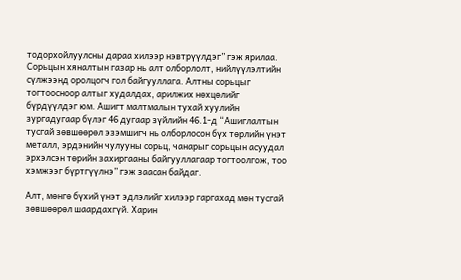тодорхойлуулсны дараа хилээр нэвтрүүлдэг” гэж ярилаа. Сорьцын хяналтын газар нь алт олборлолт, нийлүүлэлтийн сүлжээнд оролцогч гол байгууллага. Алтны сорьцыг тогтоосноор алтыг худалдах, арилжих нөхцөлийг бүрдүүлдэг юм. Ашигт малтмалын тухай хуулийн зургадугаар бүлэг 46 дугаар зүйлийн 46.1-д “Ашиглалтын тусгай зөвшөөрөл эзэмшигч нь олборлосон бүх төрлийн үнэт металл, эрдэнийн чулууны сорьц, чанарыг сорьцын асуудал эрхэлсэн төрийн захиргааны байгууллагаар тогтоолгож, тоо хэмжээг бүртгүүлнэ” гэж заасан байдаг.

Алт, мөнгө бүхий үнэт эдлэлийг хилээр гаргахад мөн тусгай зөвшөөрөл шаардахгүй. Харин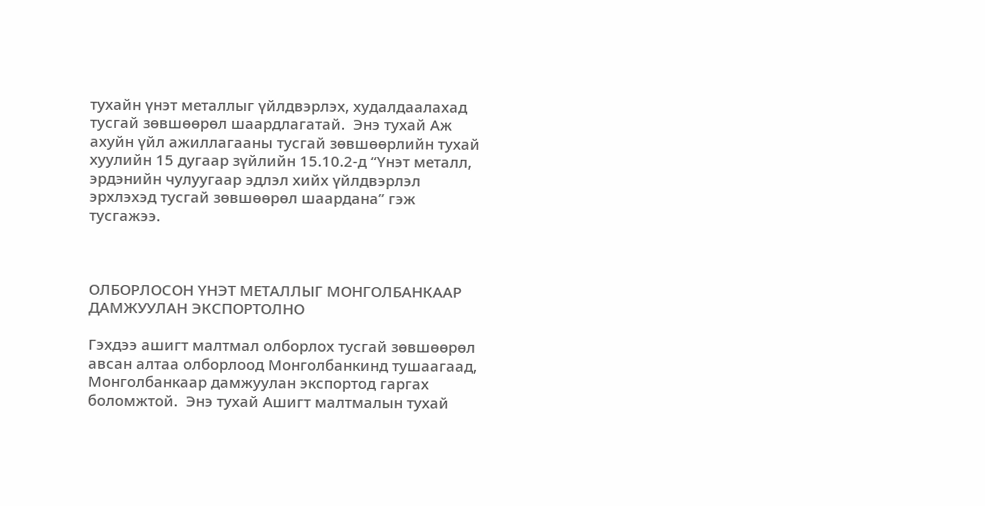тухайн үнэт металлыг үйлдвэрлэх, худалдаалахад тусгай зөвшөөрөл шаардлагатай.  Энэ тухай Аж ахуйн үйл ажиллагааны тусгай зөвшөөрлийн тухай хуулийн 15 дугаар зүйлийн 15.10.2-д “Үнэт металл, эрдэнийн чулуугаар эдлэл хийх үйлдвэрлэл эрхлэхэд тусгай зөвшөөрөл шаардана” гэж тусгажээ.



ОЛБОРЛОСОН ҮНЭТ МЕТАЛЛЫГ МОНГОЛБАНКААР ДАМЖУУЛАН ЭКСПОРТОЛНО

Гэхдээ ашигт малтмал олборлох тусгай зөвшөөрөл авсан алтаа олборлоод Монголбанкинд тушаагаад, Монголбанкаар дамжуулан экспортод гаргах боломжтой.  Энэ тухай Ашигт малтмалын тухай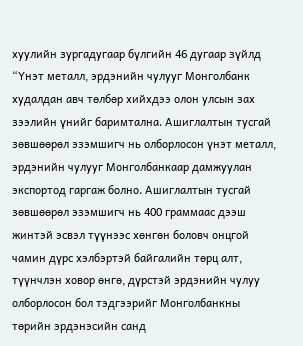хуулийн зургадугаар бүлгийн 46 дугаар зүйлд “Үнэт металл, эрдэнийн чулууг Монголбанк худалдан авч төлбөр хийхдээ олон улсын зах зээлийн үнийг баримтална. Ашиглалтын тусгай зөвшөөрөл эзэмшигч нь олборлосон үнэт металл, эрдэнийн чулууг Монголбанкаар дамжуулан экспортод гаргаж болно. Ашиглалтын тусгай зөвшөөрөл эзэмшигч нь 400 граммаас дээш жинтэй эсвэл түүнээс хөнгөн боловч онцгой чамин дүрс хэлбэртэй байгалийн төрц алт, түүнчлэн ховор өнгө, дүрстэй эрдэнийн чулуу олборлосон бол тэдгээрийг Монголбанкны төрийн эрдэнэсийн санд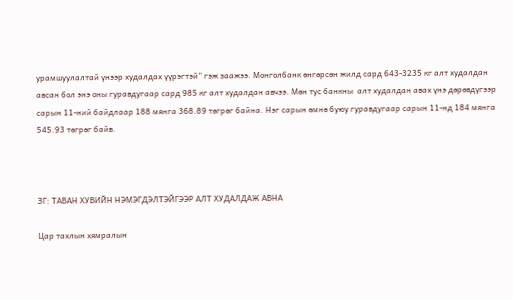урамшуулалтай үнээр худалдах үүрэгтэй” гэж заажээ. Монголбанк өнгөрсөн жилд сард 643-3235 кг алт худалдан авсан бол энэ оны гуравдугаар сард 985 кг алт худалдан авчээ. Мөн тус банкны  алт худалдан авах үнэ дөрөвдүгээр сарын 11-ний байдлаар 188 мянга 368.89 төгрөг байна. Нэг сарын өмнө буюу гуравдугаар сарын 11-нд 184 мянга 545.93 төгрөг байв.



ЗГ: ТАВАН ХУВИЙН НЭМЭГДЭЛТЭЙГЭЭР АЛТ ХУДАЛДАЖ АВНА

Цар тахлын хямралын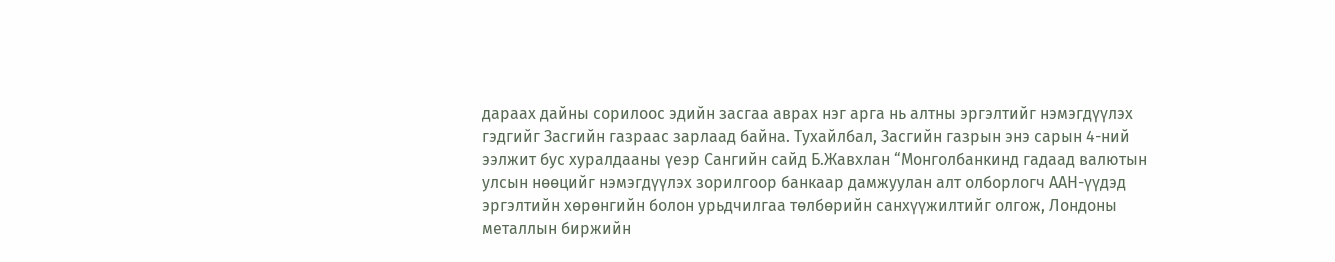дараах дайны сорилоос эдийн засгаа аврах нэг арга нь алтны эргэлтийг нэмэгдүүлэх гэдгийг Засгийн газраас зарлаад байна. Тухайлбал, Засгийн газрын энэ сарын 4-ний ээлжит бус хуралдааны үеэр Сангийн сайд Б.Жавхлан “Монголбанкинд гадаад валютын улсын нөөцийг нэмэгдүүлэх зорилгоор банкаар дамжуулан алт олборлогч ААН-үүдэд эргэлтийн хөрөнгийн болон урьдчилгаа төлбөрийн санхүүжилтийг олгож, Лондоны металлын биржийн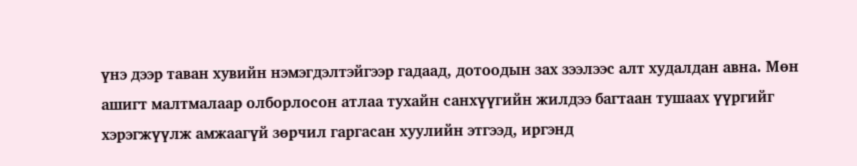үнэ дээр таван хувийн нэмэгдэлтэйгээр гадаад, дотоодын зах зээлээс алт худалдан авна. Мөн ашигт малтмалаар олборлосон атлаа тухайн санхүүгийн жилдээ багтаан тушаах үүргийг хэрэгжүүлж амжаагүй зөрчил гаргасан хуулийн этгээд, иргэнд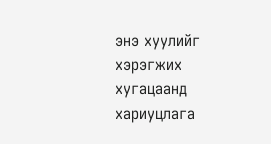энэ хуулийг хэрэгжих хугацаанд хариуцлага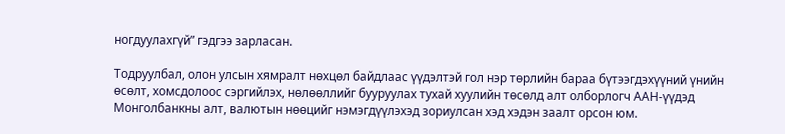ногдуулахгүй” гэдгээ зарласан.

Тодруулбал, олон улсын хямралт нөхцөл байдлаас үүдэлтэй гол нэр төрлийн бараа бүтээгдэхүүний үнийн өсөлт, хомсдолоос сэргийлэх, нөлөөллийг бууруулах тухай хуулийн төсөлд алт олборлогч ААН-үүдэд Монголбанкны алт, валютын нөөцийг нэмэгдүүлэхэд зориулсан хэд хэдэн заалт орсон юм.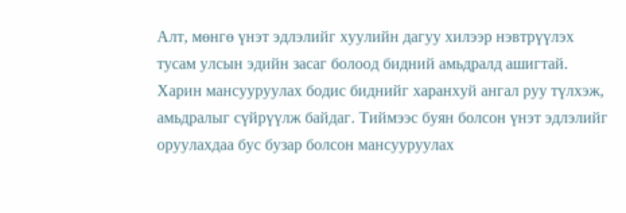Алт, мөнгө үнэт эдлэлийг хуулийн дагуу хилээр нэвтрүүлэх тусам улсын эдийн засаг болоод бидний амьдралд ашигтай. Харин мансууруулах бодис биднийг харанхуй ангал руу түлхэж, амьдралыг сүйрүүлж байдаг. Тиймээс буян болсон үнэт эдлэлийг оруулахдаа бус бузар болсон мансууруулах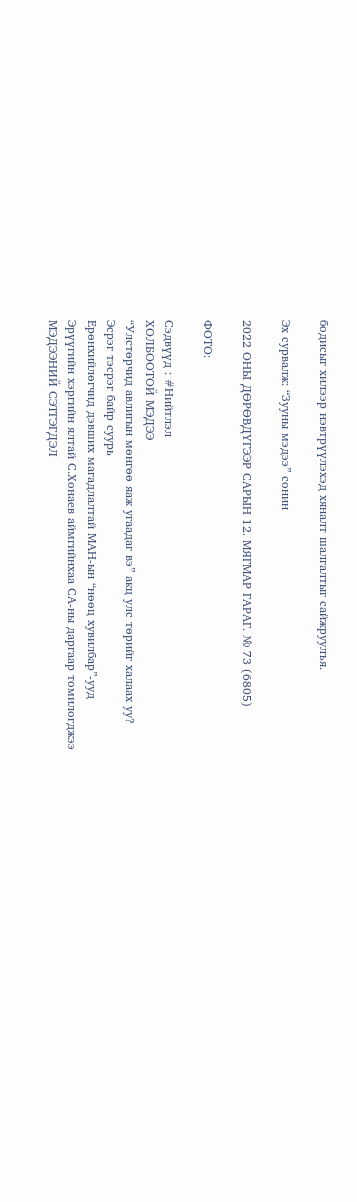бодисыг хилээр нэвтрүүлэхэд хяналт шалгалтыг сайжруулъя.

Эх сурвалж: “Зууны мэдээ” сонин

2022 ОНЫ ДӨРӨВДҮГЭЭР САРЫН 12. МЯГМАР ГАРАГ. № 73 (6805)

ФОТО:

Сэдвүүд : #Нийтлэл
ХОЛБООТОЙ МЭДЭЭ
“Улстөрчид авлигын мөнгөө яаж угаадаг вэ” акц улс төрийг халаах уу?
Эсрэг тэсрэг байр суурь
Ерөнхийлөгчид дэвших магадлалтай МАН-ын “нөөц хувилбар”-ууд
Эрүүгийн хэргийн ялтай С.Хонаев аймгийнхаа СА-ны даргаар томилогджээ
МЭДЭЭНИЙ СЭТГЭГДЭЛ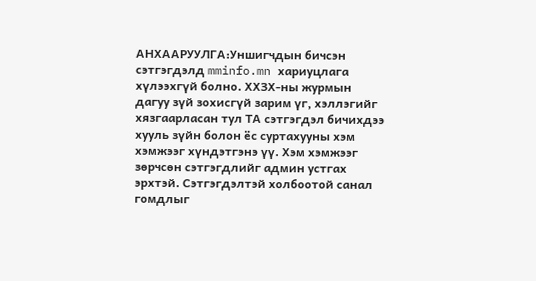АНХААРУУЛГА:Уншигчдын бичсэн сэтгэгдэлд mminfo.mn хариуцлага хүлээхгүй болно. ХХЗХ-ны журмын дагуу зүй зохисгүй зарим үг, хэллэгийг хязгаарласан тул ТА сэтгэгдэл бичихдээ хууль зүйн болон ёс суртахууны хэм хэмжээг хүндэтгэнэ үү. Хэм хэмжээг зөрчсөн сэтгэгдлийг админ устгах эрхтэй. Сэтгэгдэлтэй холбоотой санал гомдлыг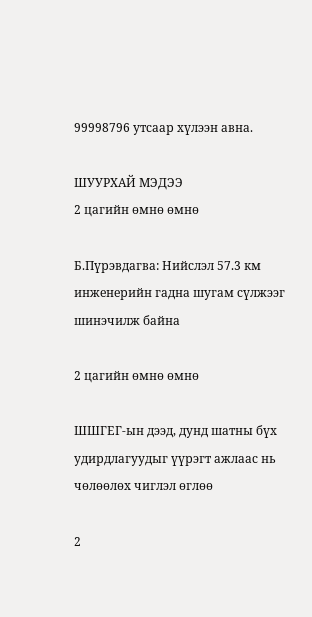99998796 утсаар хүлээн авна.

ШУУРХАЙ МЭДЭЭ
2 цагийн өмнө өмнө

Б.Пүрэвдагва: Нийслэл 57.3 км инженерийн гадна шугам сүлжээг шинэчилж байна

2 цагийн өмнө өмнө

ШШГЕГ-ын дээд, дунд шатны бүх удирдлагуудыг үүрэгт ажлаас нь чөлөөлөх чиглэл өглөө

2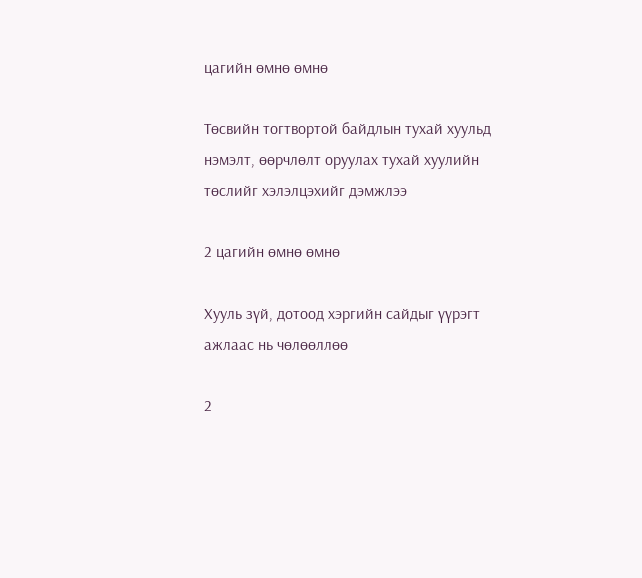цагийн өмнө өмнө

Төсвийн тогтвортой байдлын тухай хуульд нэмэлт, өөрчлөлт оруулах тухай хуулийн төслийг хэлэлцэхийг дэмжлээ

2 цагийн өмнө өмнө

Хууль зүй, дотоод хэргийн сайдыг үүрэгт ажлаас нь чөлөөллөө

2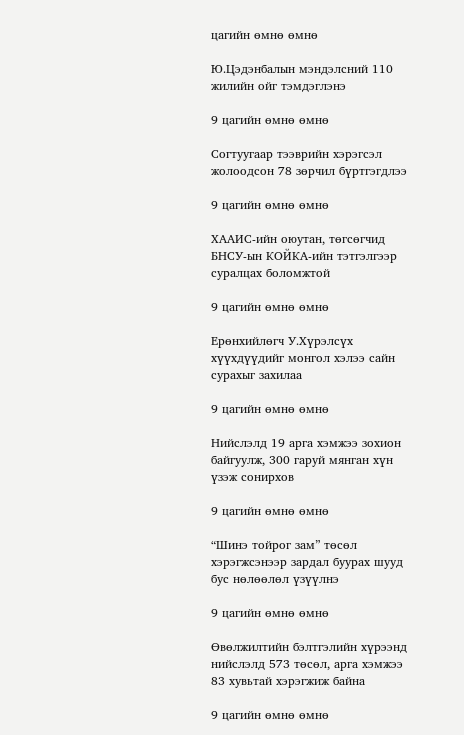цагийн өмнө өмнө

Ю.Цэдэнбалын мэндэлсний 110 жилийн ойг тэмдэглэнэ

9 цагийн өмнө өмнө

Согтуугаар тээврийн хэрэгсэл жолоодсон 78 зөрчил бүртгэгдлээ

9 цагийн өмнө өмнө

ХААИС-ийн оюутан, төгсөгчид БНСУ-ын КОЙКА-ийн тэтгэлгээр суралцах боломжтой

9 цагийн өмнө өмнө

Ерөнхийлөгч У.Хүрэлсүх хүүхдүүдийг монгол хэлээ сайн сурахыг захилаа

9 цагийн өмнө өмнө

Нийслэлд 19 арга хэмжээ зохион байгуулж, 300 гаруй мянган хүн үзэж сонирхов

9 цагийн өмнө өмнө

“Шинэ тойрог зам” төсөл хэрэгжсэнээр зардал буурах шууд бус нөлөөлөл үзүүлнэ

9 цагийн өмнө өмнө

Өвөлжилтийн бэлтгэлийн хүрээнд нийслэлд 573 төсөл, арга хэмжээ 83 хувьтай хэрэгжиж байна

9 цагийн өмнө өмнө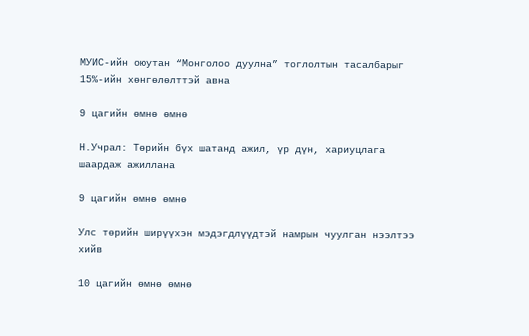МУИС-ийн оюутан “Монголоо дуулна” тоглолтын тасалбарыг 15%-ийн хөнгөлөлттэй авна

9 цагийн өмнө өмнө

Н.Учрал: Төрийн бүх шатанд ажил, үр дүн, хариуцлага шаардаж ажиллана

9 цагийн өмнө өмнө

Улс төрийн ширүүхэн мэдэгдлүүдтэй намрын чуулган нээлтээ хийв

10 цагийн өмнө өмнө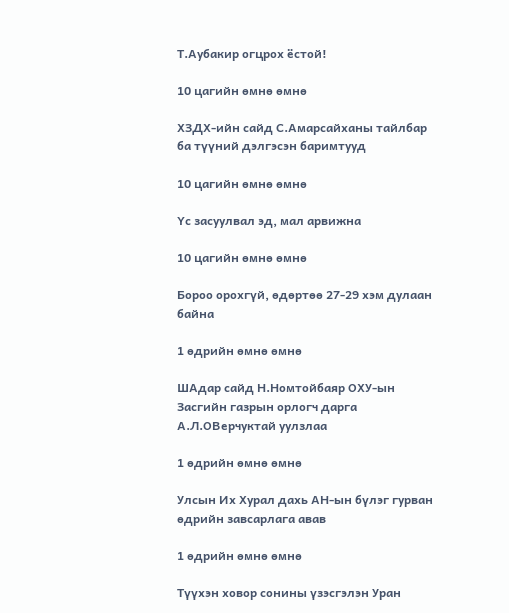Т.Аубакир огцрох ёстой!

10 цагийн өмнө өмнө

ХЗДХ-ийн сайд С.Амарсайханы тайлбар ба түүний дэлгэсэн баримтууд

10 цагийн өмнө өмнө

Үс засуулвал эд, мал арвижна

10 цагийн өмнө өмнө

Бороо орохгүй, өдөртөө 27-29 хэм дулаан байна

1 өдрийн өмнө өмнө

ШАдар сайд Н.Номтойбаяр ОХУ-ын Засгийн газрын орлогч дарга А.Л.ОВерчуктай уулзлаа

1 өдрийн өмнө өмнө

Улсын Их Хурал дахь АН-ын бүлэг гурван өдрийн завсарлага авав

1 өдрийн өмнө өмнө

Түүхэн ховор сонины үзэсгэлэн Уран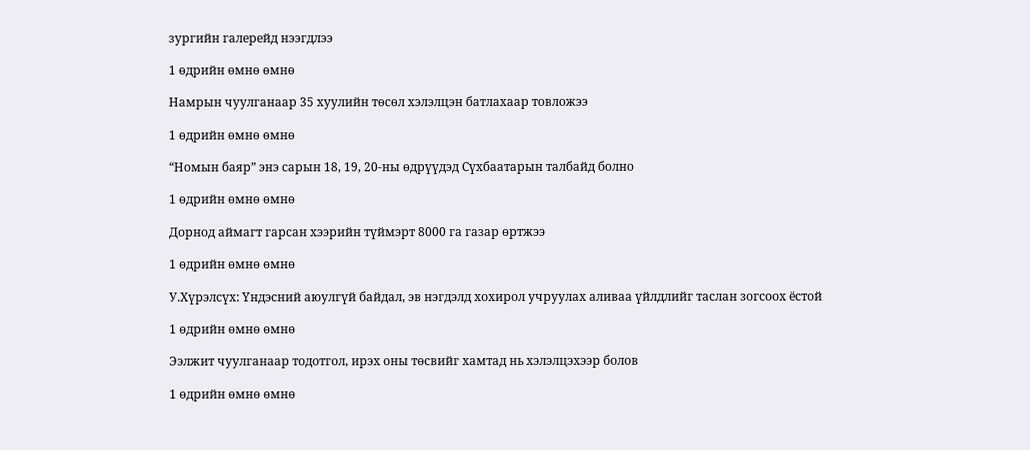зургийн галерейд нээгдлээ

1 өдрийн өмнө өмнө

Намрын чуулганаар 35 хуулийн төсөл хэлэлцэн батлахаар товложээ

1 өдрийн өмнө өмнө

“Номын баяр” энэ сарын 18, 19, 20-ны өдрүүдэд Сүхбаатарын талбайд болно

1 өдрийн өмнө өмнө

Дорнод аймагт гарсан хээрийн түймэрт 8000 га газар өртжээ

1 өдрийн өмнө өмнө

У.Хүрэлсүх: Үндэсний аюулгүй байдал, эв нэгдэлд хохирол учруулах аливаа үйлдлийг таслан зогсоох ёстой

1 өдрийн өмнө өмнө

Ээлжит чуулганаар тодотгол, ирэх оны төсвийг хамтад нь хэлэлцэхээр болов

1 өдрийн өмнө өмнө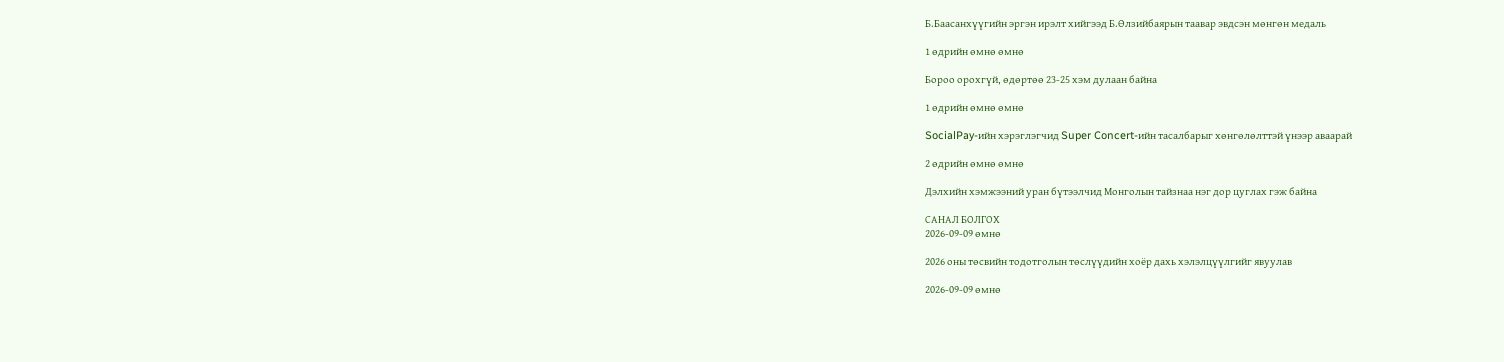Б.Баасанхүүгийн эргэн ирэлт хийгээд Б.Өлзийбаярын таавар эвдсэн мөнгөн медаль

1 өдрийн өмнө өмнө

Бороо орохгүй, өдөртөө 23-25 хэм дулаан байна

1 өдрийн өмнө өмнө

SocialPay-ийн хэрэглэгчид Super Concert-ийн тасалбарыг хөнгөлөлттэй үнээр аваарай

2 өдрийн өмнө өмнө

Дэлхийн хэмжээний уран бүтээлчид Монголын тайзнаа нэг дор цуглах гэж байна

САНАЛ БОЛГОХ
2026-09-09 өмнө

2026 оны төсвийн тодотголын төслүүдийн хоёр дахь хэлэлцүүлгийг явуулав

2026-09-09 өмнө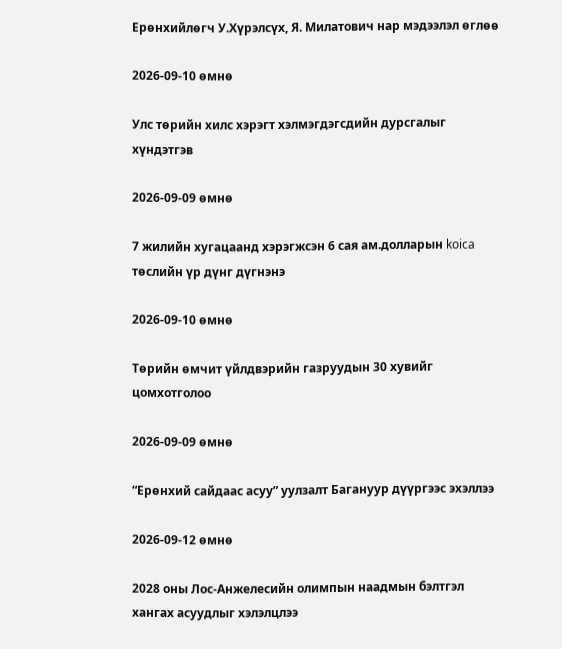Ерөнхийлөгч У.Хүрэлсүх, Я. Милатович нар мэдээлэл өглөө

2026-09-10 өмнө

Улс төрийн хилс хэрэгт хэлмэгдэгсдийн дурсгалыг хүндэтгэв

2026-09-09 өмнө

7 жилийн хугацаанд хэрэгжсэн 6 сая ам.долларын koica төслийн үр дүнг дүгнэнэ

2026-09-10 өмнө

Төрийн өмчит үйлдвэрийн газруудын 30 хувийг цомхотголоо

2026-09-09 өмнө

“Ерөнхий сайдаас асуу” уулзалт Багануур дүүргээс эхэллээ

2026-09-12 өмнө

2028 оны Лос-Анжелесийн олимпын наадмын бэлтгэл хангах асуудлыг хэлэлцлээ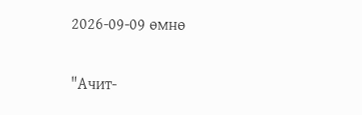2026-09-09 өмнө

"Ачит-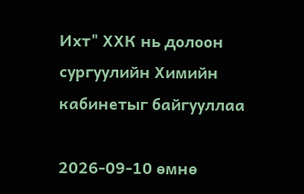Ихт" ХХК нь долоон сургуулийн Химийн кабинетыг байгууллаа

2026-09-10 өмнө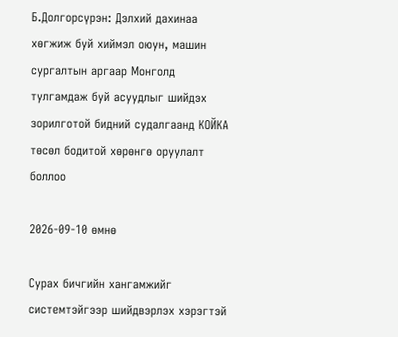Б.Долгорсүрэн: Дэлхий дахинаа хөгжиж буй хиймэл оюун, машин сургалтын аргаар Монголд тулгамдаж буй асуудлыг шийдэх зорилготой бидний судалгаанд КОЙКА төсөл бодитой хөрөнгө оруулалт боллоо

2026-09-10 өмнө

Сурах бичгийн хангамжийг системтэйгээр шийдвэрлэх хэрэгтэй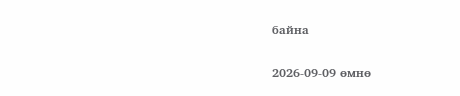байна

2026-09-09 өмнө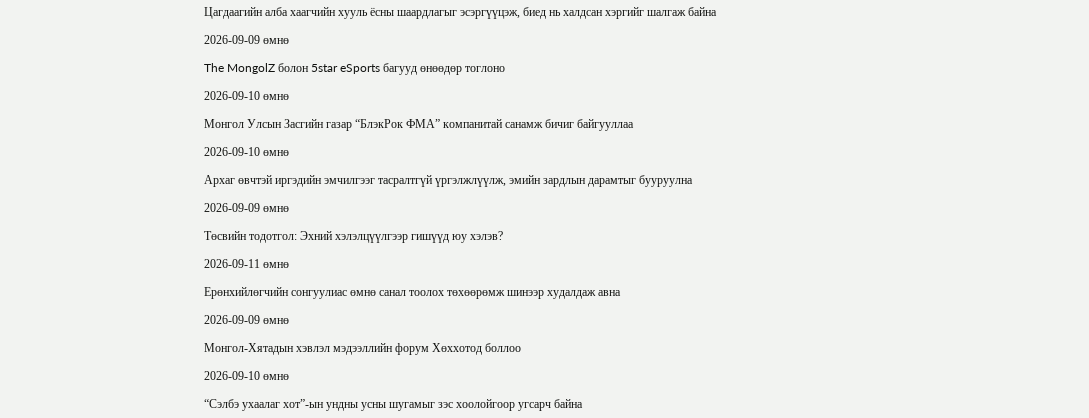Цагдаагийн алба хаагчийн хууль ёсны шаардлагыг эсэргүүцэж, биед нь халдсан хэргийг шалгаж байна

2026-09-09 өмнө

The MongolZ болон 5star eSports багууд өнөөдөр тоглоно

2026-09-10 өмнө

Монгол Улсын Засгийн газар “БлэкРок ФМА” компанитай санамж бичиг байгууллаа

2026-09-10 өмнө

Архаг өвчтэй иргэдийн эмчилгээг тасралтгүй үргэлжлүүлж, эмийн зардлын дарамтыг бууруулна

2026-09-09 өмнө

Төсвийн тодотгол: Эхний хэлэлцүүлгээр гишүүд юу хэлэв?

2026-09-11 өмнө

Ерөнхийлөгчийн сонгуулиас өмнө санал тоолох төхөөрөмж шинээр худалдаж авна

2026-09-09 өмнө

Монгол-Хятадын хэвлэл мэдээллийн форум Хөххотод боллоо

2026-09-10 өмнө

“Сэлбэ ухаалаг хот”-ын ундны усны шугамыг зэс хоолойгоор угсарч байна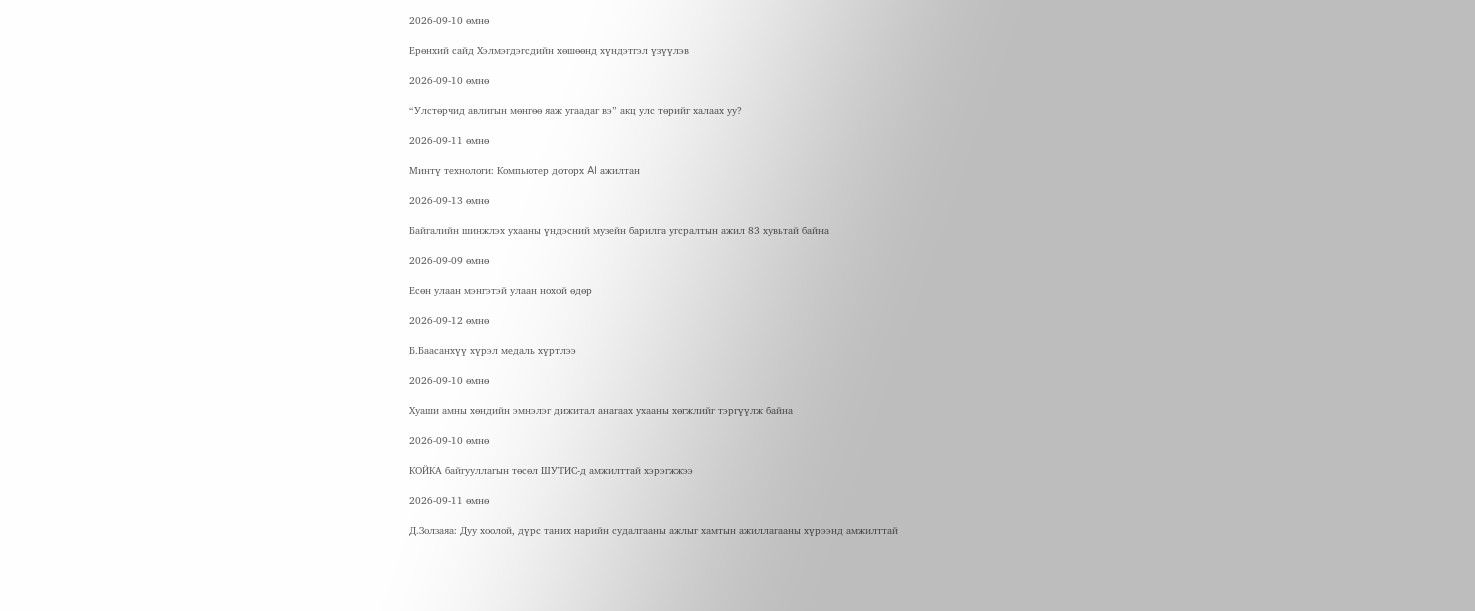2026-09-10 өмнө

Ерөнхий сайд Хэлмэгдэгсдийн хөшөөнд хүндэтгэл үзүүлэв

2026-09-10 өмнө

“Улстөрчид авлигын мөнгөө яаж угаадаг вэ” акц улс төрийг халаах уу?

2026-09-11 өмнө

Минтү технологи: Компьютер доторх AI ажилтан

2026-09-13 өмнө

Байгалийн шинжлэх ухааны үндэсний музейн барилга угсралтын ажил 83 хувьтай байна

2026-09-09 өмнө

Есөн улаан мэнгэтэй улаан нохой өдөр

2026-09-12 өмнө

Б.Баасанхүү хүрэл медаль хүртлээ

2026-09-10 өмнө

Хуаши амны хөндийн эмнэлэг дижитал анагаах ухааны хөгжлийг тэргүүлж байна

2026-09-10 өмнө

КОЙКА байгууллагын төсөл ШУТИС-д амжилттай хэрэгжжээ

2026-09-11 өмнө

Д.Золзаяа: Дуу хоолой, дүрс таних нарийн судалгааны ажлыг хамтын ажиллагааны хүрээнд амжилттай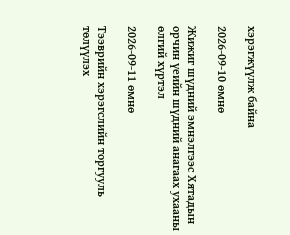хэрэгжүүлж байна

2026-09-10 өмнө

Жижиг шүдний эмнэлгээс Хятадын орчин үеийн шүдний анагаах ухааны өлгий хүртэл

2026-09-11 өмнө

Тээврийн хэрэгслийн торгууль төлүүлэх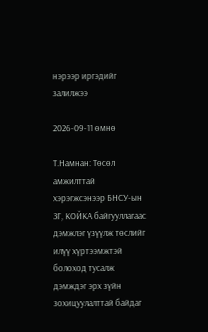нэрээр иргэдийг залилжээ

2026-09-11 өмнө

Т.Намнан: Төсөл амжилттай хэрэгжсэнээр БНСУ-ын ЗГ, КОЙКА байгууллагаас дэмжлэг үзүүлж төслийг илүү хүртээмжтэй болоход тусалж дэмждэг эрх зүйн зохицуулалттай байдаг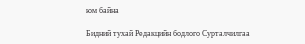юм байна

Бидний тухай Редакцийн бодлого Сурталчилгаа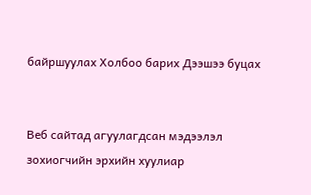байршуулах Холбоо барих Дээшээ буцах


Веб сайтад агуулагдсан мэдээлэл зохиогчийн эрхийн хуулиар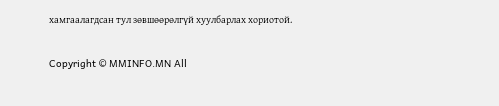хамгаалагдсан тул зөвшөөрөлгүй хуулбарлах хориотой.

Copyright © MMINFO.MN All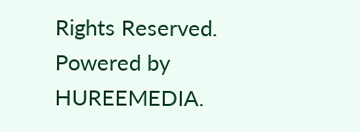Rights Reserved. Powered by HUREEMEDIA.